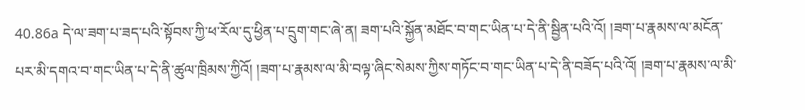40.86a དེ་ལ་ཟག་པ་ཟད་པའི་སྟོབས་ཀྱི་ཕ་རོལ་དུ་ཕྱིན་པ་དྲུག་གང་ཞེ་ན། ཟག་པའི་སྐྱོན་མཐོང་བ་གང་ཡིན་པ་དེ་ནི་སྦྱིན་པའི་འོ། །ཟག་པ་རྣམས་ལ་མངོན་པར་མི་དགའ་བ་གང་ཡིན་པ་དེ་ནི་ཚུལ་ཁྲིམས་ཀྱིའོ། །ཟག་པ་རྣམས་ལ་མི་བལྟ་ཞིང་སེམས་ཀྱིས་གཏོང་བ་གང་ཡིན་པ་དེ་ནི་བཟོད་པའི་འོ། །ཟག་པ་རྣམས་ལ་མི་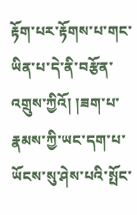རྟོག་པར་རྟོགས་པ་གང་ཡིན་པ་དེ་ནི་བརྩོན་འགྲུས་ཀྱིའོ། །ཟག་པ་རྣམས་ཀྱི་ཡང་དག་པ་ཡོངས་སུ་ཤེས་པའི་སྤོང་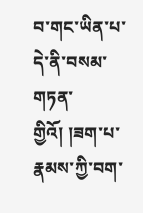བ་གང་ཡིན་པ་དེ་ནི་བསམ་གཏན་གྱིའོ། །ཟག་པ་རྣམས་ཀྱི་བག་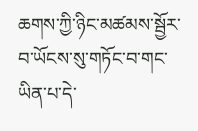ཆགས་ཀྱི་ཉིང་མཚམས་སྦྱོར་བ་ཡོངས་སུ་གཏོང་བ་གང་ཡིན་པ་དེ་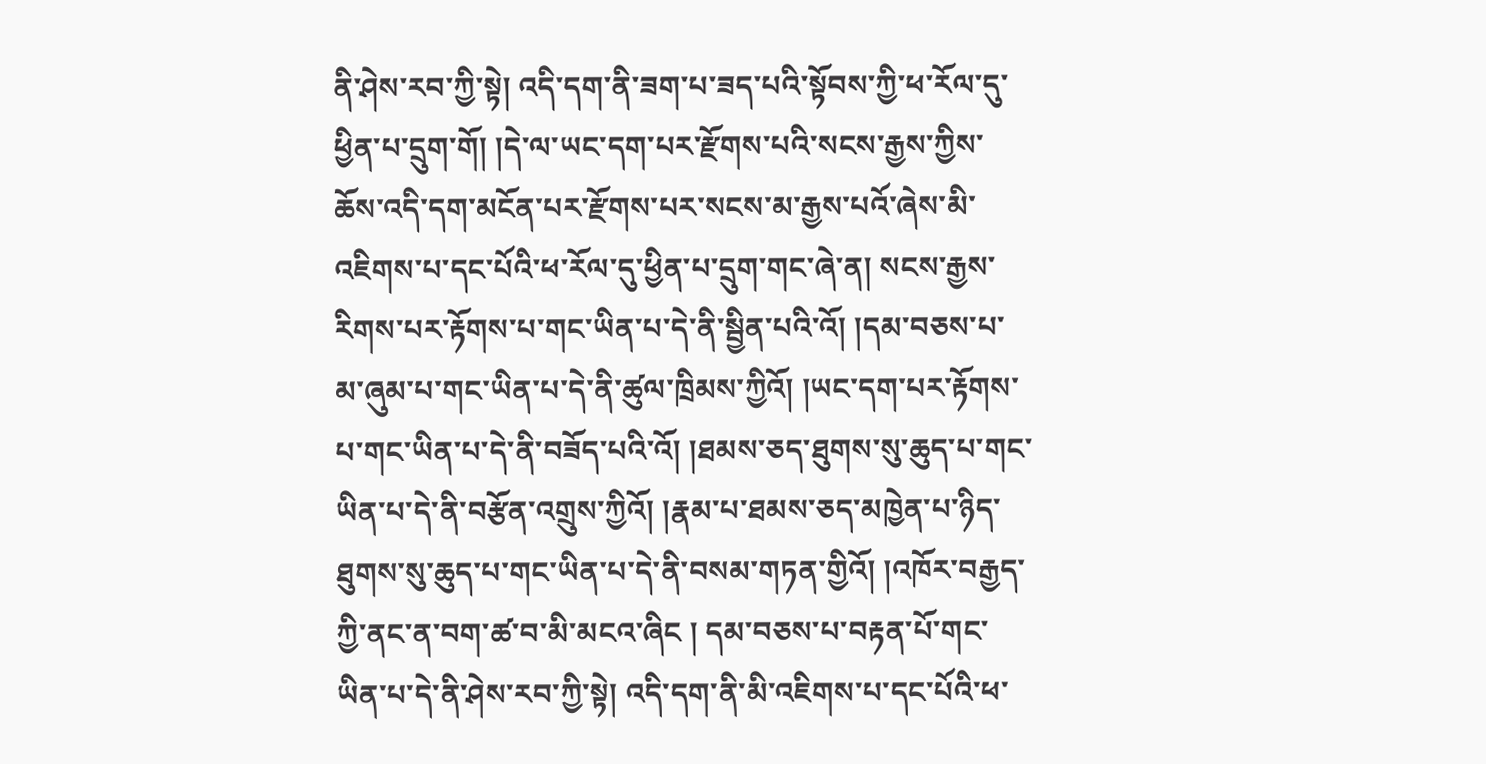ནི་ཤེས་རབ་ཀྱི་སྟེ། འདི་དག་ནི་ཟག་པ་ཟད་པའི་སྟོབས་ཀྱི་ཕ་རོལ་དུ་ཕྱིན་པ་དྲུག་གོ། །དེ་ལ་ཡང་དག་པར་རྫོགས་པའི་སངས་རྒྱས་ཀྱིས་ཆོས་འདི་དག་མངོན་པར་རྫོགས་པར་སངས་མ་རྒྱས་པའོ་ཞེས་མི་འཇིགས་པ་དང་པོའི་ཕ་རོལ་དུ་ཕྱིན་པ་དྲུག་གང་ཞེ་ན། སངས་རྒྱས་རིགས་པར་རྟོགས་པ་གང་ཡིན་པ་དེ་ནི་སྦྱིན་པའི་འོ། །དམ་བཅས་པ་མ་ཞུམ་པ་གང་ཡིན་པ་དེ་ནི་ཚུལ་ཁྲིམས་ཀྱིའོ། །ཡང་དག་པར་རྟོགས་པ་གང་ཡིན་པ་དེ་ནི་བཟོད་པའི་འོ། །ཐམས་ཅད་ཐུགས་སུ་ཆུད་པ་གང་ཡིན་པ་དེ་ནི་བརྩོན་འགྲུས་ཀྱིའོ། །རྣམ་པ་ཐམས་ཅད་མཁྱེན་པ་ཉིད་ཐུགས་སུ་ཆུད་པ་གང་ཡིན་པ་དེ་ནི་བསམ་གཏན་གྱིའོ། །འཁོར་བརྒྱད་ཀྱི་ནང་ན་བག་ཚ་བ་མི་མངའ་ཞིང ། དམ་བཅས་པ་བརྟན་པོ་གང་ཡིན་པ་དེ་ནི་ཤེས་རབ་ཀྱི་སྟེ། འདི་དག་ནི་མི་འཇིགས་པ་དང་པོའི་ཕ་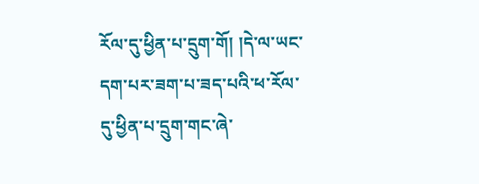རོལ་དུ་ཕྱིན་པ་དྲུག་གོ། །དེ་ལ་ཡང་དག་པར་ཟག་པ་ཟད་པའི་ཕ་རོལ་དུ་ཕྱིན་པ་དྲུག་གང་ཞེ་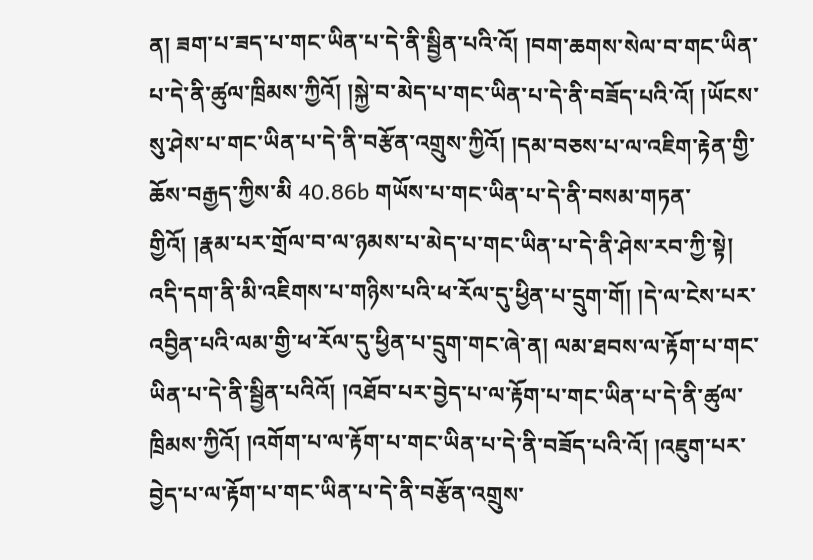ན། ཟག་པ་ཟད་པ་གང་ཡིན་པ་དེ་ནི་སྦྱིན་པའི་འོ། །བག་ཆགས་སེལ་བ་གང་ཡིན་པ་དེ་ནི་ཚུལ་ཁྲིམས་ཀྱིའོ། །སྐྱེ་བ་མེད་པ་གང་ཡིན་པ་དེ་ནི་བཟོད་པའི་འོ། །ཡོངས་སུ་ཤེས་པ་གང་ཡིན་པ་དེ་ནི་བརྩོན་འགྲུས་ཀྱིའོ། །དམ་བཅས་པ་ལ་འཇིག་རྟེན་གྱི་ཆོས་བརྒྱད་ཀྱིས་མི 40.86b གཡོས་པ་གང་ཡིན་པ་དེ་ནི་བསམ་གཏན་གྱིའོ། །རྣམ་པར་གྲོལ་བ་ལ་ཉམས་པ་མེད་པ་གང་ཡིན་པ་དེ་ནི་ཤེས་རབ་ཀྱི་སྟེ། འདི་དག་ནི་མི་འཇིགས་པ་གཉིས་པའི་ཕ་རོལ་དུ་ཕྱིན་པ་དྲུག་གོ། །དེ་ལ་ངེས་པར་འབྱིན་པའི་ལམ་གྱི་ཕ་རོལ་དུ་ཕྱིན་པ་དྲུག་གང་ཞེ་ན། ལམ་ཐབས་ལ་རྟོག་པ་གང་ཡིན་པ་དེ་ནི་སྦྱིན་པའིའོ། །འཐོབ་པར་བྱེད་པ་ལ་རྟོག་པ་གང་ཡིན་པ་དེ་ནི་ཚུལ་ཁྲིམས་ཀྱིའོ། །འགོག་པ་ལ་རྟོག་པ་གང་ཡིན་པ་དེ་ནི་བཟོད་པའི་འོ། །འཇུག་པར་བྱེད་པ་ལ་རྟོག་པ་གང་ཡིན་པ་དེ་ནི་བརྩོན་འགྲུས་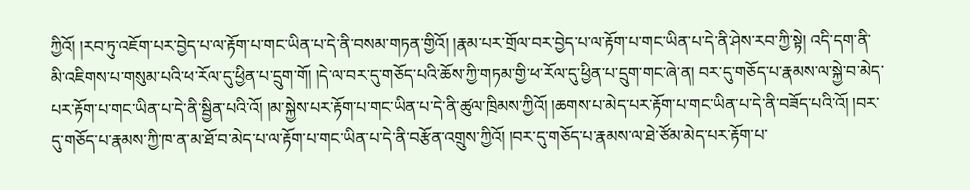ཀྱིའོ། །རབ་ཏུ་འཇོག་པར་བྱེད་པ་ལ་རྟོག་པ་གང་ཡིན་པ་དེ་ནི་བསམ་གཏན་གྱིའོ། །རྣམ་པར་གྲོལ་བར་བྱེད་པ་ལ་རྟོག་པ་གང་ཡིན་པ་དེ་ནི་ཤེས་རབ་ཀྱི་སྟེ། འདི་དག་ནི་མི་འཇིགས་པ་གསུམ་པའི་ཕ་རོལ་དུ་ཕྱིན་པ་དྲུག་གོ། །དེ་ལ་བར་དུ་གཅོད་པའི་ཆོས་ཀྱི་གཏམ་གྱི་ཕ་རོལ་དུ་ཕྱིན་པ་དྲུག་གང་ཞེ་ན། བར་དུ་གཅོད་པ་རྣམས་ལ་སྐྱེ་བ་མེད་པར་རྟོག་པ་གང་ཡིན་པ་དེ་ནི་སྦྱིན་པའི་འོ། །མ་སྐྱེས་པར་རྟོག་པ་གང་ཡིན་པ་དེ་ནི་ཚུལ་ཁྲིམས་ཀྱིའོ། །ཆགས་པ་མེད་པར་རྟོག་པ་གང་ཡིན་པ་དེ་ནི་བཟོད་པའི་འོ། །བར་དུ་གཅོད་པ་རྣམས་ཀྱི་ཁ་ན་མ་ཐོ་བ་མེད་པ་ལ་རྟོག་པ་གང་ཡིན་པ་དེ་ནི་བརྩོན་འགྲུས་ཀྱིའོ། །བར་དུ་གཅོད་པ་རྣམས་ལ་ཐེ་ཙོམ་མེད་པར་རྟོག་པ་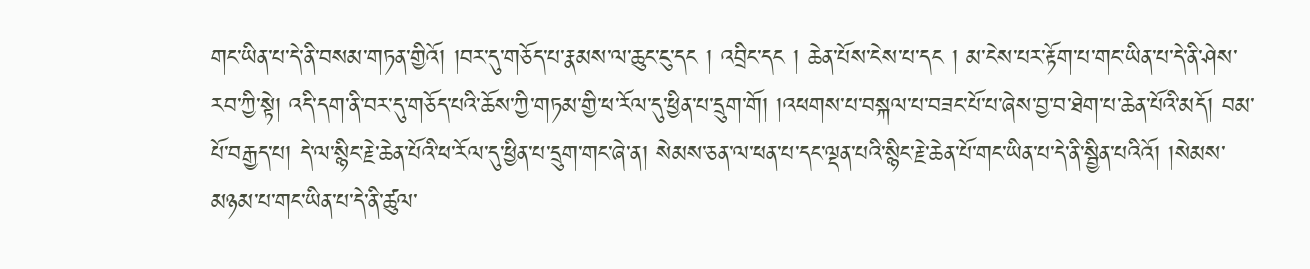གང་ཡིན་པ་དེ་ནི་བསམ་གཏན་གྱིའོ། །བར་དུ་གཅོད་པ་རྣམས་ལ་ཆུང་ངུ་དང ། འབྲིང་དང ། ཆེན་པོས་ངེས་པ་དང ། མ་ངེས་པར་རྟོག་པ་གང་ཡིན་པ་དེ་ནི་ཤེས་རབ་ཀྱི་སྟེ། འདི་དག་ནི་བར་དུ་གཅོད་པའི་ཆོས་ཀྱི་གཏམ་གྱི་ཕ་རོལ་དུ་ཕྱིན་པ་དྲུག་གོ། །འཕགས་པ་བསྐལ་པ་བཟང་པོ་པ་ཞེས་བྱ་བ་ཐེག་པ་ཆེན་པོའི་མདོ། བམ་པོ་བརྒྱད་པ། དེ་ལ་སྙིང་རྗེ་ཆེན་པོའི་ཕ་རོལ་དུ་ཕྱིན་པ་དྲུག་གང་ཞེ་ན། སེམས་ཅན་ལ་ཕན་པ་དང་ལྡན་པའི་སྙིང་རྗེ་ཆེན་པོ་གང་ཡིན་པ་དེ་ནི་སྦྱིན་པའིའོ། །སེམས་མཉམ་པ་གང་ཡིན་པ་དེ་ནི་ཚུལ་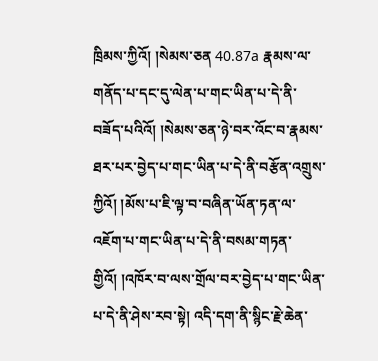ཁྲིམས་ཀྱིའོ། །སེམས་ཅན 40.87a རྣམས་ལ་གནོད་པ་དང་དུ་ལེན་པ་གང་ཡིན་པ་དེ་ནི་བཟོད་པའིའོ། །སེམས་ཅན་ཉེ་བར་འོང་བ་རྣམས་ཐར་པར་བྱེད་པ་གང་ཡིན་པ་དེ་ནི་བརྩོན་འགྲུས་ཀྱིའོ། །མོས་པ་ཇི་ལྟ་བ་བཞིན་ཡོན་ཏན་ལ་འཇོག་པ་གང་ཡིན་པ་དེ་ནི་བསམ་གཏན་གྱིའོ། །འཁོར་བ་ལས་གྲོལ་བར་བྱེད་པ་གང་ཡིན་པ་དེ་ནི་ཤེས་རབ་སྟེ། འདི་དག་ནི་སྙིང་རྗེ་ཆེན་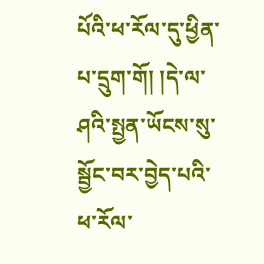པོའི་ཕ་རོལ་དུ་ཕྱིན་པ་དྲུག་གོ། །དེ་ལ་ཤའི་སྤྱན་ཡོངས་སུ་སྦྱོང་བར་བྱེད་པའི་ཕ་རོལ་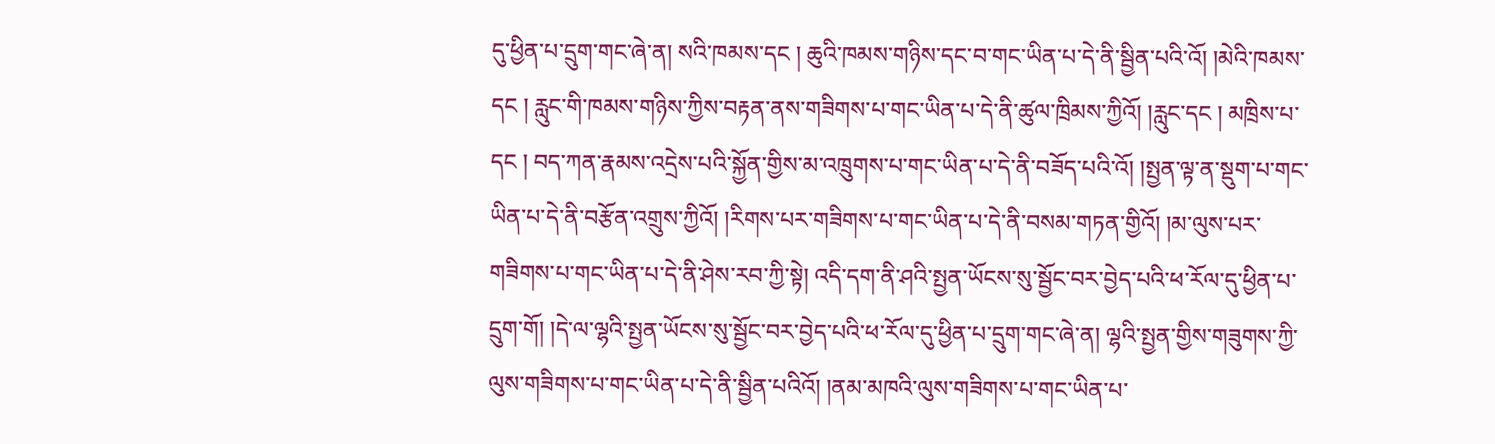དུ་ཕྱིན་པ་དྲུག་གང་ཞེ་ན། སའི་ཁམས་དང ། ཆུའི་ཁམས་གཉིས་དང་བ་གང་ཡིན་པ་དེ་ནི་སྦྱིན་པའི་འོ། །མེའི་ཁམས་དང ། རླུང་གི་ཁམས་གཉིས་ཀྱིས་བརྟན་ནས་གཟིགས་པ་གང་ཡིན་པ་དེ་ནི་ཚུལ་ཁྲིམས་ཀྱིའོ། །རླུང་དང ། མཁྲིས་པ་དང ། བད་ཀན་རྣམས་འདྲེས་པའི་སྐྱོན་གྱིས་མ་འཁྲུགས་པ་གང་ཡིན་པ་དེ་ནི་བཟོད་པའི་འོ། །སྤྱན་ལྟ་ན་སྡུག་པ་གང་ཡིན་པ་དེ་ནི་བརྩོན་འགྲུས་ཀྱིའོ། །རིགས་པར་གཟིགས་པ་གང་ཡིན་པ་དེ་ནི་བསམ་གཏན་གྱིའོ། །མ་ལུས་པར་གཟིགས་པ་གང་ཡིན་པ་དེ་ནི་ཤེས་རབ་ཀྱི་སྟེ། འདི་དག་ནི་ཤའི་སྤྱན་ཡོངས་སུ་སྦྱོང་བར་བྱེད་པའི་ཕ་རོལ་དུ་ཕྱིན་པ་དྲུག་གོ། །དེ་ལ་ལྷའི་སྤྱན་ཡོངས་སུ་སྦྱོང་བར་བྱེད་པའི་ཕ་རོལ་དུ་ཕྱིན་པ་དྲུག་གང་ཞེ་ན། ལྷའི་སྤྱན་གྱིས་གཟུགས་ཀྱི་ལུས་གཟིགས་པ་གང་ཡིན་པ་དེ་ནི་སྦྱིན་པའིའོ། །ནམ་མཁའི་ལུས་གཟིགས་པ་གང་ཡིན་པ་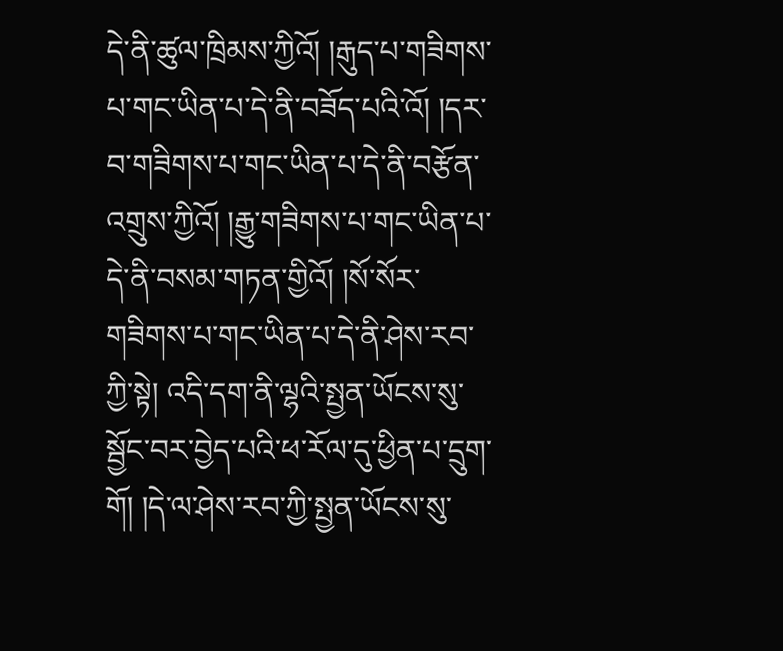དེ་ནི་ཚུལ་ཁྲིམས་ཀྱིའོ། །རྒུད་པ་གཟིགས་པ་གང་ཡིན་པ་དེ་ནི་བཟོད་པའི་འོ། །དར་བ་གཟིགས་པ་གང་ཡིན་པ་དེ་ནི་བརྩོན་འགྲུས་ཀྱིའོ། །རྒྱུ་གཟིགས་པ་གང་ཡིན་པ་དེ་ནི་བསམ་གཏན་གྱིའོ། །སོ་སོར་གཟིགས་པ་གང་ཡིན་པ་དེ་ནི་ཤེས་རབ་ཀྱི་སྟེ། འདི་དག་ནི་ལྷའི་སྤྱན་ཡོངས་སུ་སྦྱོང་བར་བྱེད་པའི་ཕ་རོལ་དུ་ཕྱིན་པ་དྲུག་གོ། །དེ་ལ་ཤེས་རབ་ཀྱི་སྤྱན་ཡོངས་སུ་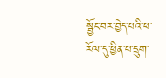སྦྱོང་བར་བྱེད་པའི་ཕ་རོལ་དུ་ཕྱིན་པ་དྲུག་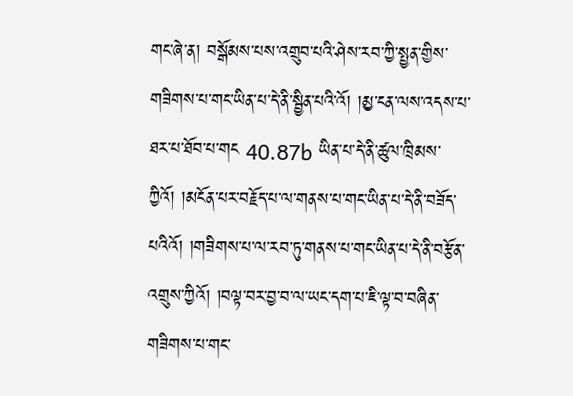གང་ཞེ་ན། བསྒོམས་པས་འགྲུབ་པའི་ཤེས་རབ་ཀྱི་སྤྱན་གྱིས་གཟིགས་པ་གང་ཡིན་པ་དེ་ནི་སྦྱིན་པའི་འོ། །མྱ་ངན་ལས་འདས་པ་ཐར་པ་ཐོབ་པ་གང 40.87b ཡིན་པ་དེ་ནི་ཚུལ་ཁྲིམས་ཀྱིའོ། །མངོན་པར་བརྗོད་པ་ལ་གནས་པ་གང་ཡིན་པ་དེ་ནི་བཟོད་པའིའོ། །གཟིགས་པ་ལ་རབ་ཏུ་གནས་པ་གང་ཡིན་པ་དེ་ནི་བརྩོན་འགྲུས་ཀྱིའོ། །བལྟ་བར་བྱ་བ་ལ་ཡང་དག་པ་ཇི་ལྟ་བ་བཞིན་གཟིགས་པ་གང་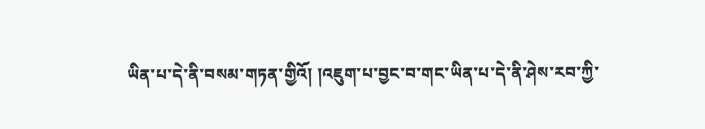ཡིན་པ་དེ་ནི་བསམ་གཏན་གྱིའོ། །འཇུག་པ་བྱང་བ་གང་ཡིན་པ་དེ་ནི་ཤེས་རབ་ཀྱི་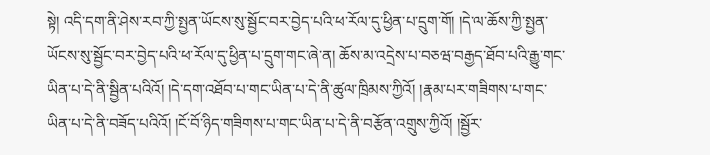སྟེ། འདི་དག་ནི་ཤེས་རབ་ཀྱི་སྤྱན་ཡོངས་སུ་སྦྱོང་བར་བྱེད་པའི་ཕ་རོལ་དུ་ཕྱིན་པ་དྲུག་གོ། །དེ་ལ་ཆོས་ཀྱི་སྤྱན་ཡོངས་སུ་སྦྱོང་བར་བྱེད་པའི་ཕ་རོལ་དུ་ཕྱིན་པ་དྲུག་གང་ཞེ་ན། ཆོས་མ་འདྲེས་པ་བཅཝ་བརྒྱད་ཐོབ་པའི་རྒྱུ་གང་ཡིན་པ་དེ་ནི་སྦྱིན་པའིའོ། །དེ་དག་འཐོབ་པ་གང་ཡིན་པ་དེ་ནི་ཚུལ་ཁྲིམས་ཀྱིའོ། །རྣམ་པར་གཟིགས་པ་གང་ཡིན་པ་དེ་ནི་བཟོད་པའིའོ། །ངོ་བོ་ཉིད་གཟིགས་པ་གང་ཡིན་པ་དེ་ནི་བརྩོན་འགྲུས་ཀྱིའོ། །སྦྱོར་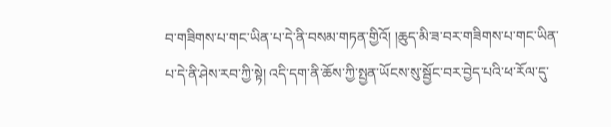བ་གཟིགས་པ་གང་ཡིན་པ་དེ་ནི་བསམ་གཏན་གྱིའོ། །ཆུད་མི་ཟ་བར་གཟིགས་པ་གང་ཡིན་པ་དེ་ནི་ཤེས་རབ་ཀྱི་སྟེ། འདི་དག་ནི་ཆོས་ཀྱི་སྤྱན་ཡོངས་སུ་སྦྱོང་བར་བྱེད་པའི་ཕ་རོལ་དུ་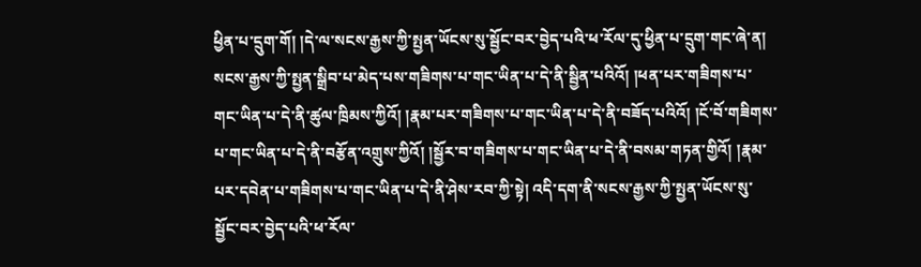ཕྱིན་པ་དྲུག་གོ། །དེ་ལ་སངས་རྒྱས་ཀྱི་སྤྱན་ཡོངས་སུ་སྦྱོང་བར་བྱེད་པའི་ཕ་རོལ་དུ་ཕྱིན་པ་དྲུག་གང་ཞེ་ན། སངས་རྒྱས་ཀྱི་སྤྱན་སྒྲིབ་པ་མེད་པས་གཟིགས་པ་གང་ཡིན་པ་དེ་ནི་སྦྱིན་པའིའོ། །ཕན་པར་གཟིགས་པ་གང་ཡིན་པ་དེ་ནི་ཚུལ་ཁྲིམས་ཀྱིའོ། །རྣམ་པར་གཟིགས་པ་གང་ཡིན་པ་དེ་ནི་བཟོད་པའིའོ། །ངོ་བོ་གཟིགས་པ་གང་ཡིན་པ་དེ་ནི་བརྩོན་འགྲུས་ཀྱིའོ། །སྦྱོར་བ་གཟིགས་པ་གང་ཡིན་པ་དེ་ནི་བསམ་གཏན་གྱིའོ། །རྣམ་པར་དབེན་པ་གཟིགས་པ་གང་ཡིན་པ་དེ་ནི་ཤེས་རབ་ཀྱི་སྟེ། འདི་དག་ནི་སངས་རྒྱས་ཀྱི་སྤྱན་ཡོངས་སུ་སྦྱོང་བར་བྱེད་པའི་ཕ་རོལ་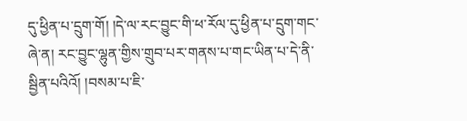དུ་ཕྱིན་པ་དྲུག་གོ། །དེ་ལ་རང་བྱུང་གི་ཕ་རོལ་དུ་ཕྱིན་པ་དྲུག་གང་ཞེ་ན། རང་བྱུང་ལྷུན་གྱིས་གྲུབ་པར་གནས་པ་གང་ཡིན་པ་དེ་ནི་སྦྱིན་པའིའོ། །བསམ་པ་ཇི་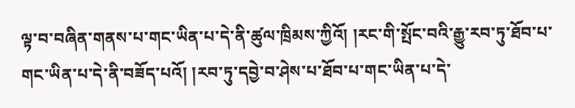ལྟ་བ་བཞིན་གནས་པ་གང་ཡིན་པ་དེ་ནི་ཚུལ་ཁྲིམས་ཀྱིའོ། །རང་གི་སྤོང་བའི་རྒྱུ་རབ་ཏུ་ཐོབ་པ་གང་ཡིན་པ་དེ་ནི་བཟོད་པའོ། །རབ་ཏུ་དབྱེ་བ་ཤེས་པ་ཐོབ་པ་གང་ཡིན་པ་དེ་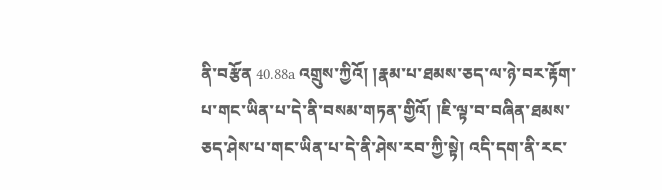ནི་བརྩོན 40.88a འགྲུས་ཀྱིའོ། །རྣམ་པ་ཐམས་ཅད་ལ་ཉེ་བར་རྟོག་པ་གང་ཡིན་པ་དེ་ནི་བསམ་གཏན་གྱིའོ། །ཇི་ལྟ་བ་བཞིན་ཐམས་ཅད་ཤེས་པ་གང་ཡིན་པ་དེ་ནི་ཤེས་རབ་ཀྱི་སྟེ། འདི་དག་ནི་རང་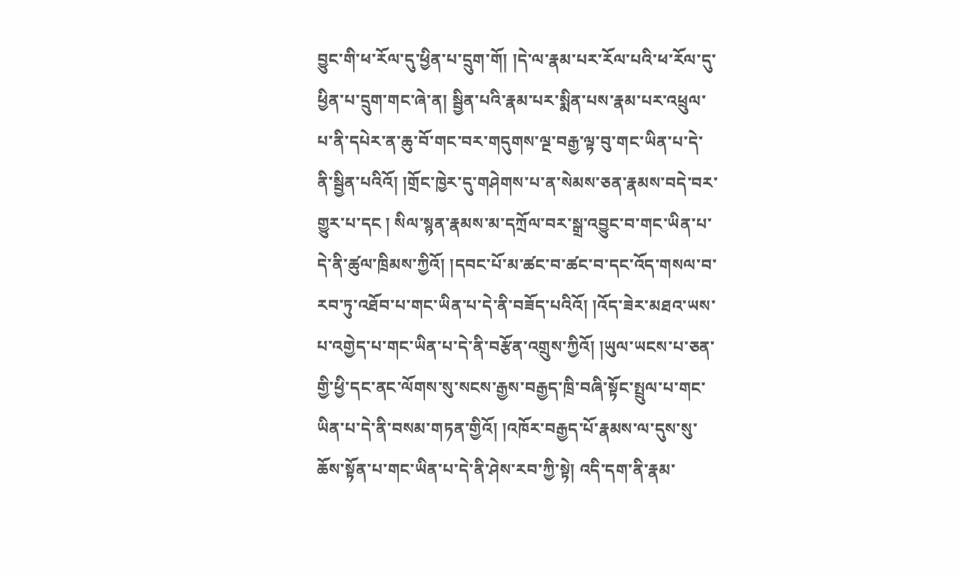བྱུང་གི་ཕ་རོལ་དུ་ཕྱིན་པ་དྲུག་གོ། །དེ་ལ་རྣམ་པར་རོལ་པའི་ཕ་རོལ་དུ་ཕྱིན་པ་དྲུག་གང་ཞེ་ན། སྦྱིན་པའི་རྣམ་པར་སྨིན་པས་རྣམ་པར་འཕྲུལ་པ་ནི་དཔེར་ན་ཆུ་བོ་གང་བར་གདུགས་ལྔ་བརྒྱ་ལྟ་བུ་གང་ཡིན་པ་དེ་ནི་སྦྱིན་པའིའོ། །གྲོང་ཁྱེར་དུ་གཤེགས་པ་ན་སེམས་ཅན་རྣམས་བདེ་བར་གྱུར་པ་དང ། སིལ་སྙན་རྣམས་མ་དཀྲོལ་བར་སྒྲ་འབྱུང་བ་གང་ཡིན་པ་དེ་ནི་ཚུལ་ཁྲིམས་ཀྱིའོ། །དབང་པོ་མ་ཚང་བ་ཚང་བ་དང་འོད་གསལ་བ་རབ་ཏུ་འཐོབ་པ་གང་ཡིན་པ་དེ་ནི་བཟོད་པའིའོ། །འོད་ཟེར་མཐའ་ཡས་པ་འགྱེད་པ་གང་ཡིན་པ་དེ་ནི་བརྩོན་འགྲུས་ཀྱིའོ། །ཡུལ་ཡངས་པ་ཅན་གྱི་ཕྱི་དང་ནང་ལོགས་སུ་སངས་རྒྱས་བརྒྱད་ཁྲི་བཞི་སྟོང་སྤྲུལ་པ་གང་ཡིན་པ་དེ་ནི་བསམ་གཏན་གྱིའོ། །འཁོར་བརྒྱད་པོ་རྣམས་ལ་དུས་སུ་ཆོས་སྟོན་པ་གང་ཡིན་པ་དེ་ནི་ཤེས་རབ་ཀྱི་སྟེ། འདི་དག་ནི་རྣམ་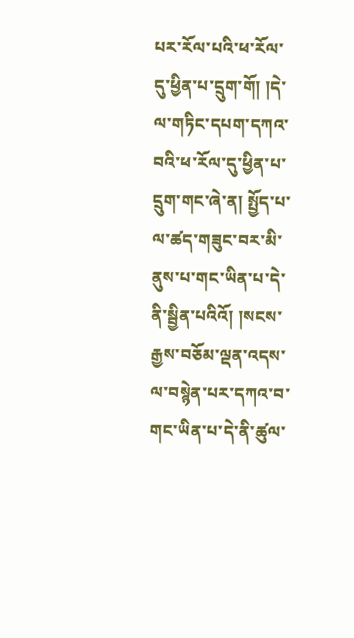པར་རོལ་པའི་ཕ་རོལ་དུ་ཕྱིན་པ་དྲུག་གོ། །དེ་ལ་གཏིང་དཔག་དཀའ་བའི་ཕ་རོལ་དུ་ཕྱིན་པ་དྲུག་གང་ཞེ་ན། སྤྱོད་པ་ལ་ཚད་གཟུང་བར་མི་ནུས་པ་གང་ཡིན་པ་དེ་ནི་སྦྱིན་པའིའོ། །སངས་རྒྱས་བཅོམ་ལྡན་འདས་ལ་བསྙེན་པར་དཀའ་བ་གང་ཡིན་པ་དེ་ནི་ཚུལ་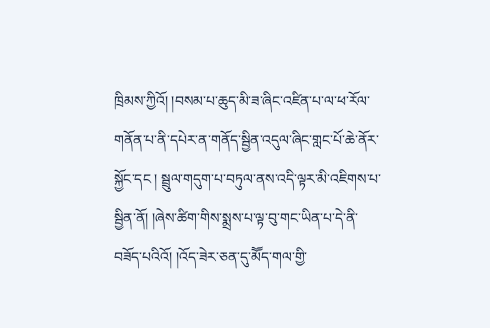ཁྲིམས་ཀྱིའོ། །བསམ་པ་ཆུད་མི་ཟ་ཞིང་འཛིན་པ་ལ་ཕ་རོལ་གནོན་པ་ནི་དཔེར་ན་གནོད་སྦྱིན་འདུལ་ཞིང་གླང་པོ་ཆེ་ནོར་སྐྱོང་དང ། སྦྲུལ་གདུག་པ་བཏུལ་ནས་འདི་ལྟར་མི་འཇིགས་པ་སྦྱིན་ནོ། །ཞེས་ཚིག་གིས་སྨྲས་པ་ལྟ་བུ་གང་ཡིན་པ་དེ་ནི་བཟོད་པའིའོ། །འོད་ཟེར་ཅན་དུ་མཽད་གལ་གྱི་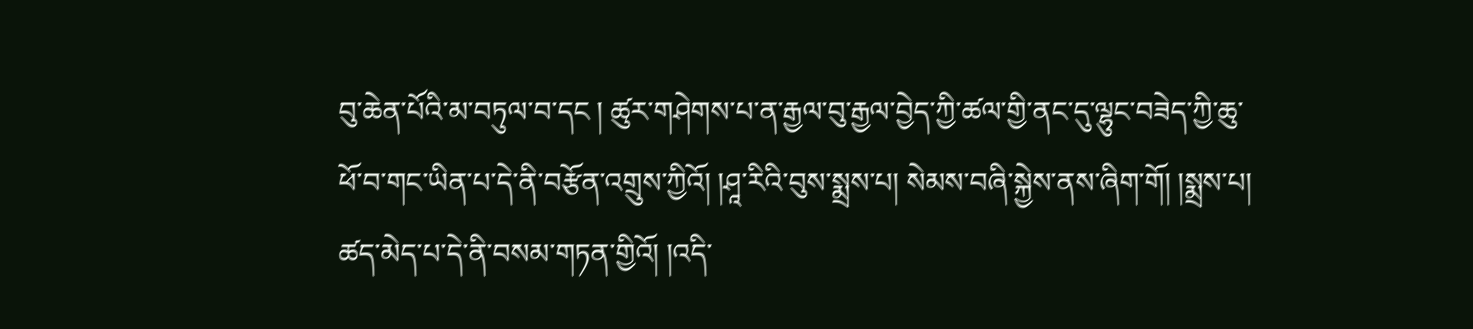བུ་ཆེན་པོའི་མ་བཏུལ་བ་དང ། ཚུར་གཤེགས་པ་ན་རྒྱལ་བུ་རྒྱལ་བྱེད་ཀྱི་ཚལ་གྱི་ནང་དུ་ལྷུང་བཟེད་ཀྱི་ཆུ་ཕོ་བ་གང་ཡིན་པ་དེ་ནི་བརྩོན་འགྲུས་ཀྱིའོ། །ཤཱ་རིའི་བུས་སྨྲས་པ། སེམས་བཞི་སྐྱེས་ནས་ཞིག་གོ། །སྨྲས་པ། ཚད་མེད་པ་དེ་ནི་བསམ་གཏན་གྱིའོ། །འདི་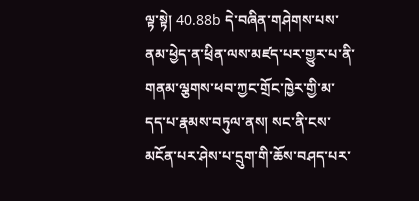ལྟ་སྟེ། 40.88b དེ་བཞིན་གཤེགས་པས་ནམ་ཕྱེད་ན་ཕྲིན་ལས་མཛད་པར་གྱུར་པ་ནི་གནམ་ལྕགས་ཕབ་ཀྱང་གྲོང་ཁྱེར་གྱི་མ་དད་པ་རྣམས་བཏུལ་ནས། སང་ནི་ངས་མངོན་པར་ཤེས་པ་དྲུག་གི་ཆོས་བཤད་པར་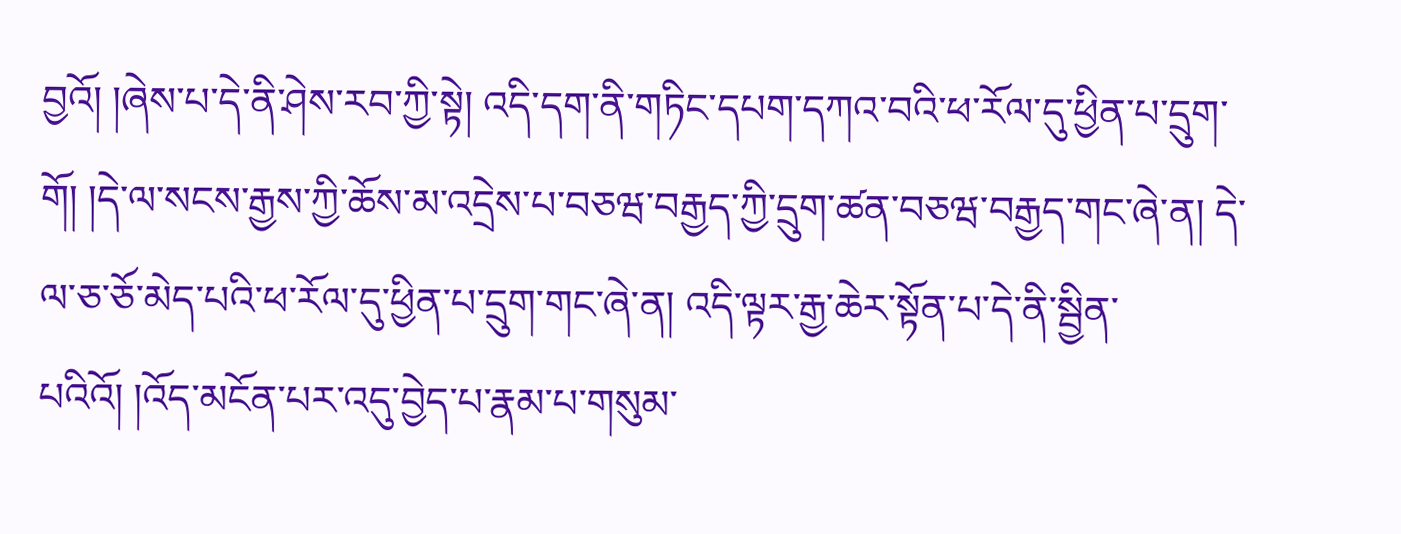བྱའོ། །ཞེས་པ་དེ་ནི་ཤེས་རབ་ཀྱི་སྟེ། འདི་དག་ནི་གཏིང་དཔག་དཀའ་བའི་ཕ་རོལ་དུ་ཕྱིན་པ་དྲུག་གོ། །དེ་ལ་སངས་རྒྱས་ཀྱི་ཆོས་མ་འདྲེས་པ་བཅཝ་བརྒྱད་ཀྱི་དྲུག་ཚན་བཅཝ་བརྒྱད་གང་ཞེ་ན། དེ་ལ་ཅ་ཅོ་མེད་པའི་ཕ་རོལ་དུ་ཕྱིན་པ་དྲུག་གང་ཞེ་ན། འདི་ལྟར་རྒྱ་ཆེར་སྟོན་པ་དེ་ནི་སྦྱིན་པའིའོ། །འོད་མངོན་པར་འདུ་བྱེད་པ་རྣམ་པ་གསུམ་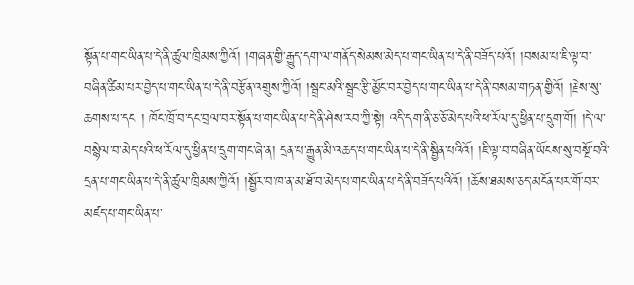སྟོན་པ་གང་ཡིན་པ་དེ་ནི་ཚུལ་ཁྲིམས་ཀྱིའོ། །གཞན་གྱི་རྒྱུད་དག་ལ་གནོད་སེམས་མེད་པ་གང་ཡིན་པ་དེ་ནི་བཟོད་པའོ། །བསམ་པ་ཇི་ལྟ་བ་བཞིན་ཚིམ་པར་བྱེད་པ་གང་ཡིན་པ་དེ་ནི་བརྩོན་འགྲུས་ཀྱིའོ། །སྦྲང་མའི་སྦྲང་རྩི་མྱོང་བར་བྱེད་པ་གང་ཡིན་པ་དེ་ནི་བསམ་གཏན་གྱིའོ། །རྗེས་སུ་ཆགས་པ་དང ། ཁོང་ཁྲོ་བ་དང་བྲལ་བར་སྟོན་པ་གང་ཡིན་པ་དེ་ནི་ཤེས་རབ་ཀྱི་སྟེ། འདི་དག་ནི་ཅ་ཅོ་མེད་པའི་ཕ་རོལ་དུ་ཕྱིན་པ་དྲུག་གོ། །དེ་ལ་བསྙེལ་བ་མེད་པའི་ཕ་རོལ་དུ་ཕྱིན་པ་དྲུག་གང་ཞེ་ན། དྲན་པ་རྒྱུན་མི་འཆད་པ་གང་ཡིན་པ་དེ་ནི་སྦྱིན་པའིའོ། །ཇི་ལྟ་བ་བཞིན་ཡོངས་སུ་བསྔོ་བའི་དྲན་པ་གང་ཡིན་པ་དེ་ནི་ཚུལ་ཁྲིམས་ཀྱིའོ། །སྦྱོར་བ་ཁ་ན་མ་ཐོ་བ་མེད་པ་གང་ཡིན་པ་དེ་ནི་བཟོད་པའིའོ། །ཆོས་ཐམས་ཅད་མངོན་པར་གོ་བར་མཛད་པ་གང་ཡིན་པ་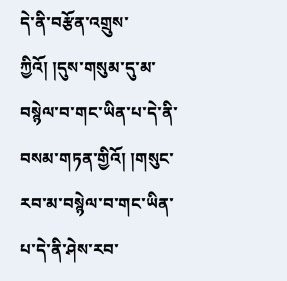དེ་ནི་བརྩོན་འགྲུས་ཀྱིའོ། །དུས་གསུམ་དུ་མ་བསྙེལ་བ་གང་ཡིན་པ་དེ་ནི་བསམ་གཏན་གྱིའོ། །གསུང་རབ་མ་བསྙེལ་བ་གང་ཡིན་པ་དེ་ནི་ཤེས་རབ་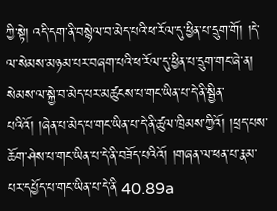ཀྱི་སྟེ། འདི་དག་ནི་བསྙེལ་བ་མེད་པའི་ཕ་རོལ་དུ་ཕྱིན་པ་དྲུག་གོ། །དེ་ལ་སེམས་མཉམ་པར་བཞག་པའི་ཕ་རོལ་དུ་ཕྱིན་པ་དྲུག་གང་ཞེ་ན། སེམས་ལ་སྐྱེ་བ་མེད་པར་མཚུངས་པ་གང་ཡིན་པ་དེ་ནི་སྦྱིན་པའིའོ། །ཞེན་པ་མེད་པ་གང་ཡིན་པ་དེ་ནི་ཚུལ་ཁྲིམས་ཀྱིའོ། །ཕྲད་པས་ཆོག་ཤེས་པ་གང་ཡིན་པ་དེ་ནི་བཟོད་པའིའོ། །གཞན་ལ་ཕན་པ་རྣམ་པར་དཔྱོད་པ་གང་ཡིན་པ་དེ་ནི 40.89a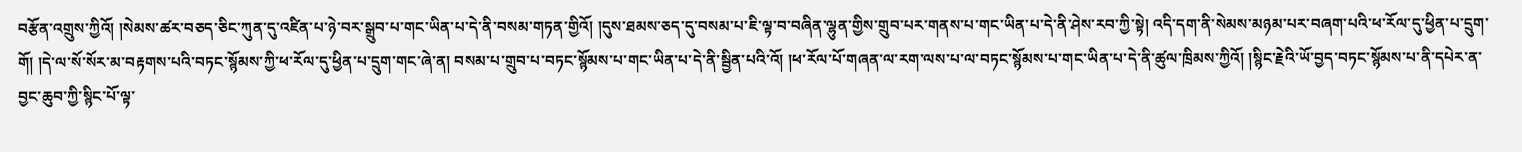བརྩོན་འགྲུས་ཀྱིའོ། །སེམས་ཚར་བཅད་ཅིང་ཀུན་དུ་འཛིན་པ་ཉེ་བར་སྒྲུབ་པ་གང་ཡིན་པ་དེ་ནི་བསམ་གཏན་གྱིའོ། །དུས་ཐམས་ཅད་དུ་བསམ་པ་ཇི་ལྟ་བ་བཞིན་ལྷུན་གྱིས་གྲུབ་པར་གནས་པ་གང་ཡིན་པ་དེ་ནི་ཤེས་རབ་ཀྱི་སྟེ། འདི་དག་ནི་སེམས་མཉམ་པར་བཞག་པའི་ཕ་རོལ་དུ་ཕྱིན་པ་དྲུག་གོ། །དེ་ལ་སོ་སོར་མ་བརྟགས་པའི་བཏང་སྙོམས་ཀྱི་ཕ་རོལ་དུ་ཕྱིན་པ་དྲུག་གང་ཞེ་ན། བསམ་པ་གྲུབ་པ་བཏང་སྙོམས་པ་གང་ཡིན་པ་དེ་ནི་སྦྱིན་པའི་འོ། །ཕ་རོལ་པོ་གཞན་ལ་རག་ལས་པ་ལ་བཏང་སྙོམས་པ་གང་ཡིན་པ་དེ་ནི་ཚུལ་ཁྲིམས་ཀྱིའོ། །སྙིང་རྗེའི་ཡོ་བྱད་བཏང་སྙོམས་པ་ནི་དཔེར་ན་བྱང་ཆུབ་ཀྱི་སྙིང་པོ་ལྟ་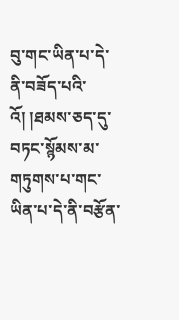བུ་གང་ཡིན་པ་དེ་ནི་བཟོད་པའི་འོ། །ཐམས་ཅད་དུ་བཏང་སྙོམས་མ་གཏུགས་པ་གང་ཡིན་པ་དེ་ནི་བརྩོན་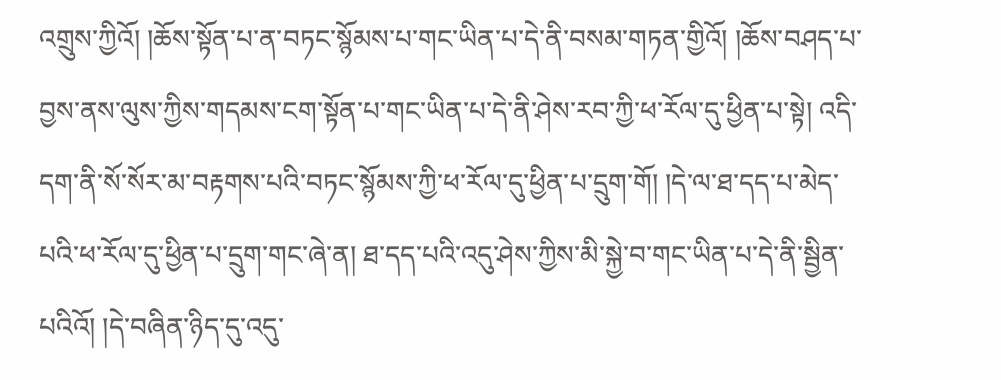འགྲུས་ཀྱིའོ། །ཆོས་སྟོན་པ་ན་བཏང་སྙོམས་པ་གང་ཡིན་པ་དེ་ནི་བསམ་གཏན་གྱིའོ། །ཆོས་བཤད་པ་བྱས་ནས་ལུས་ཀྱིས་གདམས་ངག་སྟོན་པ་གང་ཡིན་པ་དེ་ནི་ཤེས་རབ་ཀྱི་ཕ་རོལ་དུ་ཕྱིན་པ་སྟེ། འདི་དག་ནི་སོ་སོར་མ་བརྟགས་པའི་བཏང་སྙོམས་ཀྱི་ཕ་རོལ་དུ་ཕྱིན་པ་དྲུག་གོ། །དེ་ལ་ཐ་དད་པ་མེད་པའི་ཕ་རོལ་དུ་ཕྱིན་པ་དྲུག་གང་ཞེ་ན། ཐ་དད་པའི་འདུ་ཤེས་ཀྱིས་མི་སྐྱེ་བ་གང་ཡིན་པ་དེ་ནི་སྦྱིན་པའིའོ། །དེ་བཞིན་ཉིད་དུ་འདུ་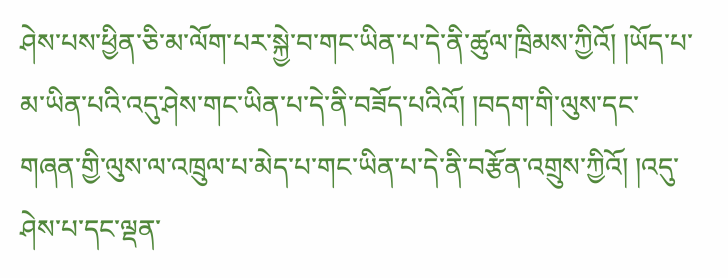ཤེས་པས་ཕྱིན་ཅི་མ་ལོག་པར་སྐྱེ་བ་གང་ཡིན་པ་དེ་ནི་ཚུལ་ཁྲིམས་ཀྱིའོ། །ཡོད་པ་མ་ཡིན་པའི་འདུ་ཤེས་གང་ཡིན་པ་དེ་ནི་བཟོད་པའིའོ། །བདག་གི་ལུས་དང་གཞན་གྱི་ལུས་ལ་འཁྲུལ་པ་མེད་པ་གང་ཡིན་པ་དེ་ནི་བརྩོན་འགྲུས་ཀྱིའོ། །འདུ་ཤེས་པ་དང་ལྡན་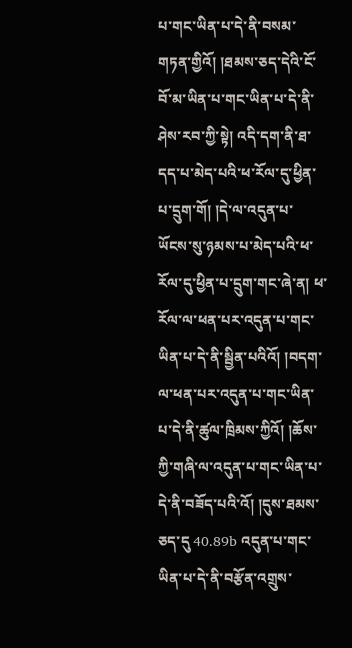པ་གང་ཡིན་པ་དེ་ནི་བསམ་གཏན་གྱིའོ། །ཐམས་ཅད་དེའི་ངོ་བོ་མ་ཡིན་པ་གང་ཡིན་པ་དེ་ནི་ཤེས་རབ་ཀྱི་སྟེ། འདི་དག་ནི་ཐ་དད་པ་མེད་པའི་ཕ་རོལ་དུ་ཕྱིན་པ་དྲུག་གོ། །དེ་ལ་འདུན་པ་ཡོངས་སུ་ཉམས་པ་མེད་པའི་ཕ་རོལ་དུ་ཕྱིན་པ་དྲུག་གང་ཞེ་ན། ཕ་རོལ་ལ་ཕན་པར་འདུན་པ་གང་ཡིན་པ་དེ་ནི་སྦྱིན་པའིའོ། །བདག་ལ་ཕན་པར་འདུན་པ་གང་ཡིན་པ་དེ་ནི་ཚུལ་ཁྲིམས་ཀྱིའོ། །ཆོས་ཀྱི་གཞི་ལ་འདུན་པ་གང་ཡིན་པ་དེ་ནི་བཟོད་པའི་འོ། །དུས་ཐམས་ཅད་དུ 40.89b འདུན་པ་གང་ཡིན་པ་དེ་ནི་བརྩོན་འགྲུས་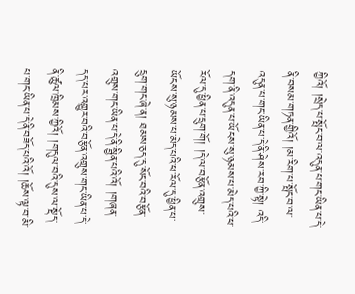ཀྱིའོ། །སྲེད་པ་སྤོང་བ་ལ་འདུན་པ་གང་ཡིན་པ་དེ་ནི་བསམ་གཏན་གྱིའོ། །མ་རིག་པ་སྤོང་བ་ལ་འདུན་པ་གང་ཡིན་པ་དེ་ནི་ཤེས་རབ་ཀྱི་སྟེ། འདི་དག་ནི་འདུན་པ་ཡོངས་སུ་ཉམས་པ་མེད་པའི་ཕ་རོལ་དུ་ཕྱིན་པ་དྲུག་གོ། །དེ་ལ་བརྩོན་འགྲུས་ཡོངས་སུ་ཉམས་པ་མེད་པའི་ཕ་རོལ་དུ་ཕྱིན་པ་དྲུག་གང་ཞེ་ན། ཐམས་ཅད་དུ་སོང་བའི་བརྩོན་འགྲུས་གང་ཡིན་པ་དེ་ནི་སྦྱིན་པའི་འོ། །གཞན་དད་པར་འགྱུར་བའི་བརྩོན་འགྲུས་གང་ཡིན་པ་དེ་ནི་ཚུལ་ཁྲིམས་ཀྱིའོ། །གདུལ་བའི་དུས་ལ་སྡོད་པ་གང་ཡིན་པ་དེ་ནི་བཟོད་པའི་འོ། །ཆོས་ལྟ་བ་མི་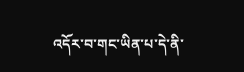འདོར་བ་གང་ཡིན་པ་དེ་ནི་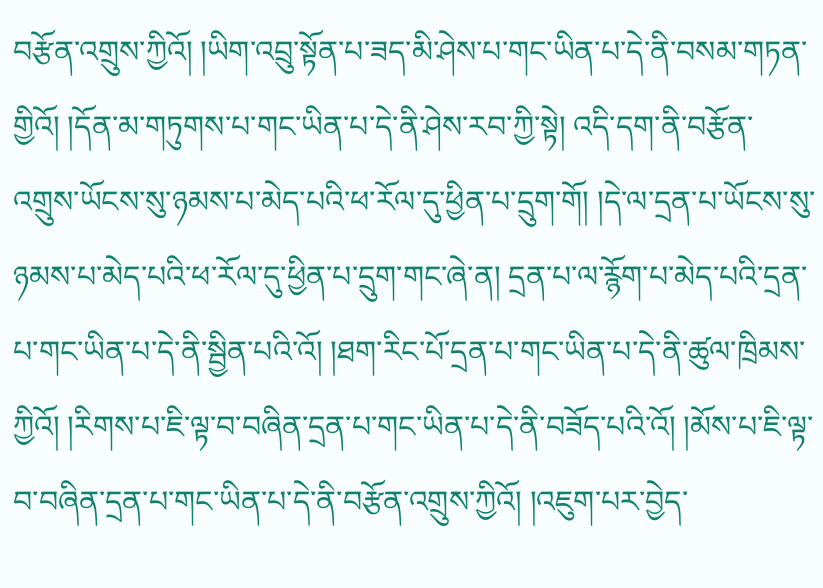བརྩོན་འགྲུས་ཀྱིའོ། །ཡིག་འབྲུ་སྟོན་པ་ཟད་མི་ཤེས་པ་གང་ཡིན་པ་དེ་ནི་བསམ་གཏན་གྱིའོ། །དོན་མ་གཏུགས་པ་གང་ཡིན་པ་དེ་ནི་ཤེས་རབ་ཀྱི་སྟེ། འདི་དག་ནི་བརྩོན་འགྲུས་ཡོངས་སུ་ཉམས་པ་མེད་པའི་ཕ་རོལ་དུ་ཕྱིན་པ་དྲུག་གོ། །དེ་ལ་དྲན་པ་ཡོངས་སུ་ཉམས་པ་མེད་པའི་ཕ་རོལ་དུ་ཕྱིན་པ་དྲུག་གང་ཞེ་ན། དྲན་པ་ལ་རྙོག་པ་མེད་པའི་དྲན་པ་གང་ཡིན་པ་དེ་ནི་སྦྱིན་པའི་འོ། །ཐག་རིང་པོ་དྲན་པ་གང་ཡིན་པ་དེ་ནི་ཚུལ་ཁྲིམས་ཀྱིའོ། །རིགས་པ་ཇི་ལྟ་བ་བཞིན་དྲན་པ་གང་ཡིན་པ་དེ་ནི་བཟོད་པའི་འོ། །མོས་པ་ཇི་ལྟ་བ་བཞིན་དྲན་པ་གང་ཡིན་པ་དེ་ནི་བརྩོན་འགྲུས་ཀྱིའོ། །འཇུག་པར་བྱེད་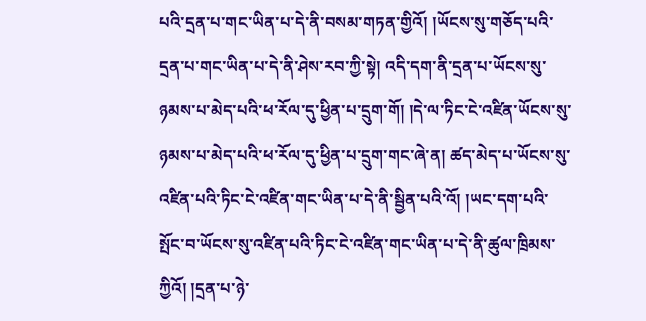པའི་དྲན་པ་གང་ཡིན་པ་དེ་ནི་བསམ་གཏན་གྱིའོ། །ཡོངས་སུ་གཅོད་པའི་དྲན་པ་གང་ཡིན་པ་དེ་ནི་ཤེས་རབ་ཀྱི་སྟེ། འདི་དག་ནི་དྲན་པ་ཡོངས་སུ་ཉམས་པ་མེད་པའི་ཕ་རོལ་དུ་ཕྱིན་པ་དྲུག་གོ། །དེ་ལ་ཏིང་ངེ་འཛིན་ཡོངས་སུ་ཉམས་པ་མེད་པའི་ཕ་རོལ་དུ་ཕྱིན་པ་དྲུག་གང་ཞེ་ན། ཚད་མེད་པ་ཡོངས་སུ་འཛིན་པའི་ཏིང་ངེ་འཛིན་གང་ཡིན་པ་དེ་ནི་སྦྱིན་པའི་འོ། །ཡང་དག་པའི་སྤོང་བ་ཡོངས་སུ་འཛིན་པའི་ཏིང་ངེ་འཛིན་གང་ཡིན་པ་དེ་ནི་ཚུལ་ཁྲིམས་ཀྱིའོ། །དྲན་པ་ཉེ་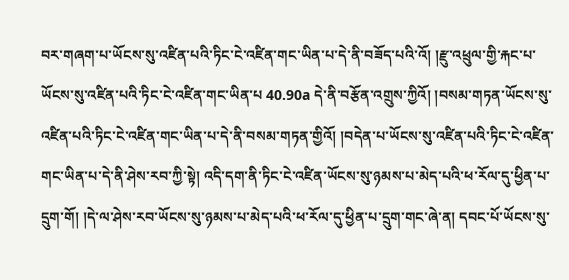བར་གཞག་པ་ཡོངས་སུ་འཛིན་པའི་ཏིང་ངེ་འཛིན་གང་ཡིན་པ་དེ་ནི་བཟོད་པའི་འོ། །རྫུ་འཕྲུལ་གྱི་རྐང་པ་ཡོངས་སུ་འཛིན་པའི་ཏིང་ངེ་འཛིན་གང་ཡིན་པ 40.90a དེ་ནི་བརྩོན་འགྲུས་ཀྱིའོ། །བསམ་གཏན་ཡོངས་སུ་འཛིན་པའི་ཏིང་ངེ་འཛིན་གང་ཡིན་པ་དེ་ནི་བསམ་གཏན་གྱིའོ། །བདེན་པ་ཡོངས་སུ་འཛིན་པའི་ཏིང་ངེ་འཛིན་གང་ཡིན་པ་དེ་ནི་ཤེས་རབ་ཀྱི་སྟེ། འདི་དག་ནི་ཏིང་ངེ་འཛིན་ཡོངས་སུ་ཉམས་པ་མེད་པའི་ཕ་རོལ་དུ་ཕྱིན་པ་དྲུག་གོ། །དེ་ལ་ཤེས་རབ་ཡོངས་སུ་ཉམས་པ་མེད་པའི་ཕ་རོལ་དུ་ཕྱིན་པ་དྲུག་གང་ཞེ་ན། དབང་པོ་ཡོངས་སུ་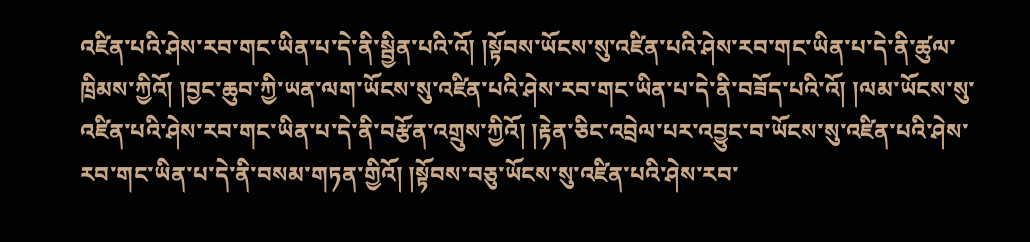འཛིན་པའི་ཤེས་རབ་གང་ཡིན་པ་དེ་ནི་སྦྱིན་པའི་འོ། །སྟོབས་ཡོངས་སུ་འཛིན་པའི་ཤེས་རབ་གང་ཡིན་པ་དེ་ནི་ཚུལ་ཁྲིམས་ཀྱིའོ། །བྱང་ཆུབ་ཀྱི་ཡན་ལག་ཡོངས་སུ་འཛིན་པའི་ཤེས་རབ་གང་ཡིན་པ་དེ་ནི་བཟོད་པའི་འོ། །ལམ་ཡོངས་སུ་འཛིན་པའི་ཤེས་རབ་གང་ཡིན་པ་དེ་ནི་བརྩོན་འགྲུས་ཀྱིའོ། །རྟེན་ཅིང་འབྲེལ་པར་འབྱུང་བ་ཡོངས་སུ་འཛིན་པའི་ཤེས་རབ་གང་ཡིན་པ་དེ་ནི་བསམ་གཏན་གྱིའོ། །སྟོབས་བཅུ་ཡོངས་སུ་འཛིན་པའི་ཤེས་རབ་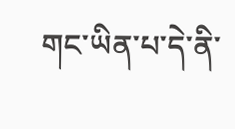གང་ཡིན་པ་དེ་ནི་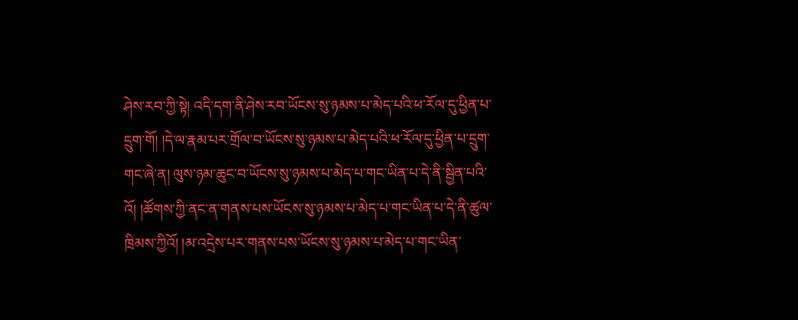ཤེས་རབ་ཀྱི་སྟེ། འདི་དག་ནི་ཤེས་རབ་ཡོངས་སུ་ཉམས་པ་མེད་པའི་ཕ་རོལ་དུ་ཕྱིན་པ་དྲུག་གོ། །དེ་ལ་རྣམ་པར་གྲོལ་བ་ཡོངས་སུ་ཉམས་པ་མེད་པའི་ཕ་རོལ་དུ་ཕྱིན་པ་དྲུག་གང་ཞེ་ན། ལུས་ཉམ་ཆུང་བ་ཡོངས་སུ་ཉམས་པ་མེད་པ་གང་ཡིན་པ་དེ་ནི་སྦྱིན་པའི་འོ། །ཚོགས་ཀྱི་ནང་ན་གནས་པས་ཡོངས་སུ་ཉམས་པ་མེད་པ་གང་ཡིན་པ་དེ་ནི་ཚུལ་ཁྲིམས་ཀྱིའོ། །མ་འདྲེས་པར་གནས་པས་ཡོངས་སུ་ཉམས་པ་མེད་པ་གང་ཡིན་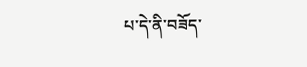པ་དེ་ནི་བཟོད་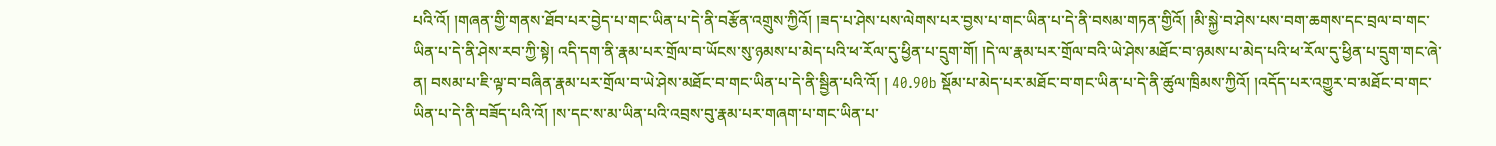པའི་འོ། །གཞན་གྱི་གནས་ཐོབ་པར་བྱེད་པ་གང་ཡིན་པ་དེ་ནི་བརྩོན་འགྲུས་ཀྱིའོ། །ཟད་པ་ཤེས་པས་ལེགས་པར་བྱས་པ་གང་ཡིན་པ་དེ་ནི་བསམ་གཏན་གྱིའོ། །མི་སྐྱེ་བ་ཤེས་པས་བག་ཆགས་དང་བྲལ་བ་གང་ཡིན་པ་དེ་ནི་ཤེས་རབ་ཀྱི་སྟེ། འདི་དག་ནི་རྣམ་པར་གྲོལ་བ་ཡོངས་སུ་ཉམས་པ་མེད་པའི་ཕ་རོལ་དུ་ཕྱིན་པ་དྲུག་གོ། །དེ་ལ་རྣམ་པར་གྲོལ་བའི་ཡེ་ཤེས་མཐོང་བ་ཉམས་པ་མེད་པའི་ཕ་རོལ་དུ་ཕྱིན་པ་དྲུག་གང་ཞེ་ན། བསམ་པ་ཇི་ལྟ་བ་བཞིན་རྣམ་པར་གྲོལ་བ་ཡེ་ཤེས་མཐོང་བ་གང་ཡིན་པ་དེ་ནི་སྦྱིན་པའི་འོ། ། 40.90b སྡོམ་པ་མེད་པར་མཐོང་བ་གང་ཡིན་པ་དེ་ནི་ཚུལ་ཁྲིམས་ཀྱིའོ། །འདོད་པར་འགྱུར་བ་མཐོང་བ་གང་ཡིན་པ་དེ་ནི་བཟོད་པའི་འོ། །ས་དང་ས་མ་ཡིན་པའི་འབྲས་བུ་རྣམ་པར་གཞག་པ་གང་ཡིན་པ་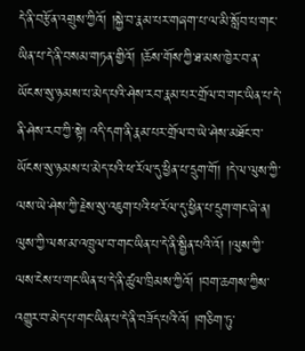དེ་ནི་བརྩོན་འགྲུས་ཀྱིའོ། །སྐྱེ་བ་རྣམ་པར་གཞག་པ་ལ་མི་སློབ་པ་གང་ཡིན་པ་དེ་ནི་བསམ་གཏན་གྱིའོ། །ཆོས་གོས་ཀྱི་ཐ་མས་ཁྱེར་བ་ན་ཡོངས་སུ་ཉམས་པ་མེད་པའི་ཤེས་རབ་རྣམ་པར་གྲོལ་བ་གང་ཡིན་པ་དེ་ནི་ཤེས་རབ་ཀྱི་སྟེ། འདི་དག་ནི་རྣམ་པར་གྲོལ་བ་ཡེ་ཤེས་མཐོང་བ་ཡོངས་སུ་ཉམས་པ་མེད་པའི་ཕ་རོལ་དུ་ཕྱིན་པ་དྲུག་གོ། །དེ་ལ་ལུས་ཀྱི་ལས་ཡེ་ཤེས་ཀྱི་རྗེས་སུ་འཇུག་པའི་ཕ་རོལ་དུ་ཕྱིན་པ་དྲུག་གང་ཞེ་ན། ལུས་ཀྱི་ལས་མ་འཁྲུལ་བ་གང་ཡིན་པ་དེ་ནི་སྦྱིན་པའི་འོ། །ལུས་ཀྱི་ལས་ངེས་པ་གང་ཡིན་པ་དེ་ནི་ཚུལ་ཁྲིམས་ཀྱིའོ། །བག་ཆགས་ཀྱིས་འགྱུར་བ་མེད་པ་གང་ཡིན་པ་དེ་ནི་བཟོད་པའི་འོ། །གཅིག་ཏུ་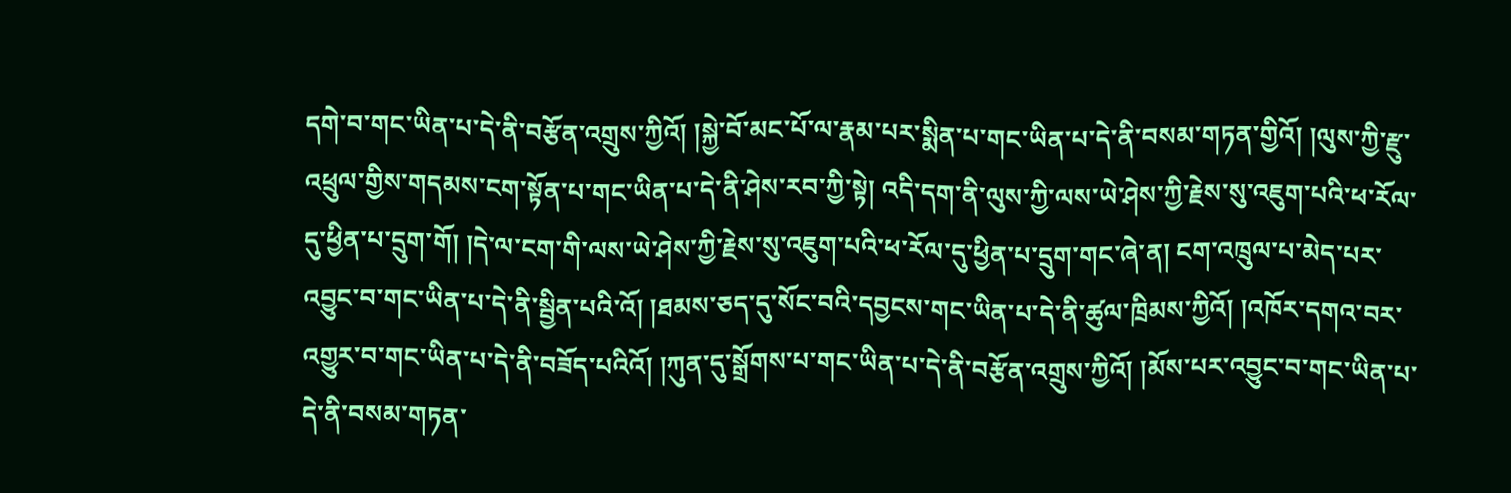དགེ་བ་གང་ཡིན་པ་དེ་ནི་བརྩོན་འགྲུས་ཀྱིའོ། །སྐྱེ་བོ་མང་པོ་ལ་རྣམ་པར་སྨིན་པ་གང་ཡིན་པ་དེ་ནི་བསམ་གཏན་གྱིའོ། །ལུས་ཀྱི་རྫུ་འཕྲུལ་གྱིས་གདམས་ངག་སྟོན་པ་གང་ཡིན་པ་དེ་ནི་ཤེས་རབ་ཀྱི་སྟེ། འདི་དག་ནི་ལུས་ཀྱི་ལས་ཡེ་ཤེས་ཀྱི་རྗེས་སུ་འཇུག་པའི་ཕ་རོལ་དུ་ཕྱིན་པ་དྲུག་གོ། །དེ་ལ་ངག་གི་ལས་ཡེ་ཤེས་ཀྱི་རྗེས་སུ་འཇུག་པའི་ཕ་རོལ་དུ་ཕྱིན་པ་དྲུག་གང་ཞེ་ན། ངག་འཁྲུལ་པ་མེད་པར་འབྱུང་བ་གང་ཡིན་པ་དེ་ནི་སྦྱིན་པའི་འོ། །ཐམས་ཅད་དུ་སོང་བའི་དབྱངས་གང་ཡིན་པ་དེ་ནི་ཚུལ་ཁྲིམས་ཀྱིའོ། །འཁོར་དགའ་བར་འགྱུར་བ་གང་ཡིན་པ་དེ་ནི་བཟོད་པའིའོ། །ཀུན་དུ་སྒྲོགས་པ་གང་ཡིན་པ་དེ་ནི་བརྩོན་འགྲུས་ཀྱིའོ། །མོས་པར་འབྱུང་བ་གང་ཡིན་པ་དེ་ནི་བསམ་གཏན་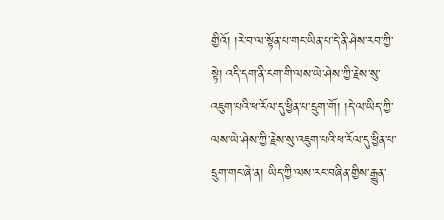གྱིའོ། །རེ་བ་ལ་སྟོན་པ་གང་ཡིན་པ་དེ་ནི་ཤེས་རབ་ཀྱི་སྟེ། འདི་དག་ནི་ངག་གི་ལས་ཡེ་ཤེས་ཀྱི་རྗེས་སུ་འཇུག་པའི་ཕ་རོལ་དུ་ཕྱིན་པ་དྲུག་གོ། །དེ་ལ་ཡིད་ཀྱི་ལས་ཡེ་ཤེས་ཀྱི་རྗེས་སུ་འཇུག་པའི་ཕ་རོལ་དུ་ཕྱིན་པ་དྲུག་གང་ཞེ་ན། ཡིད་ཀྱི་ལས་རང་བཞིན་གྱིས་རྒྱུན་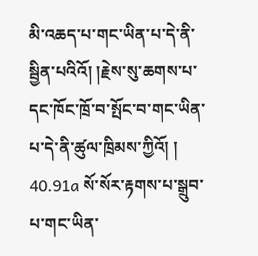མི་འཆད་པ་གང་ཡིན་པ་དེ་ནི་སྦྱིན་པའིའོ། །རྗེས་སུ་ཆགས་པ་དང་ཁོང་ཁྲོ་བ་སྤོང་བ་གང་ཡིན་པ་དེ་ནི་ཚུལ་ཁྲིམས་ཀྱིའོ། ། 40.91a སོ་སོར་རྟགས་པ་སྒྲུབ་པ་གང་ཡིན་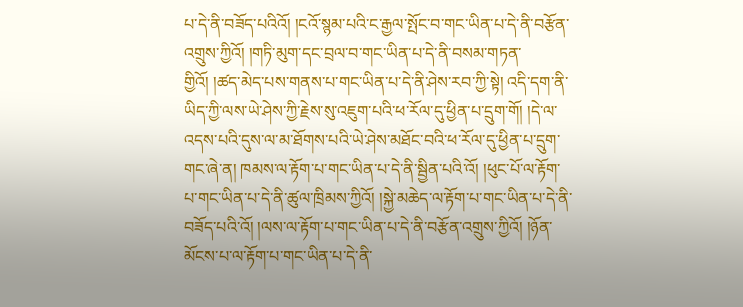པ་དེ་ནི་བཟོད་པའིའོ། །ངའོ་སྙམ་པའི་ང་རྒྱལ་སྤོང་བ་གང་ཡིན་པ་དེ་ནི་བརྩོན་འགྲུས་ཀྱིའོ། །གཏི་མུག་དང་བྲལ་བ་གང་ཡིན་པ་དེ་ནི་བསམ་གཏན་གྱིའོ། །ཚད་མེད་པས་གནས་པ་གང་ཡིན་པ་དེ་ནི་ཤེས་རབ་ཀྱི་སྟེ། འདི་དག་ནི་ཡིད་ཀྱི་ལས་ཡེ་ཤེས་ཀྱི་རྗེས་སུ་འཇུག་པའི་ཕ་རོལ་དུ་ཕྱིན་པ་དྲུག་གོ། །དེ་ལ་འདས་པའི་དུས་ལ་མ་ཐོགས་པའི་ཡེ་ཤེས་མཐོང་བའི་ཕ་རོལ་དུ་ཕྱིན་པ་དྲུག་གང་ཞེ་ན། ཁམས་ལ་རྟོག་པ་གང་ཡིན་པ་དེ་ནི་སྦྱིན་པའི་འོ། །ཕུང་པོ་ལ་རྟོག་པ་གང་ཡིན་པ་དེ་ནི་ཚུལ་ཁྲིམས་ཀྱིའོ། །སྐྱེ་མཆེད་ལ་རྟོག་པ་གང་ཡིན་པ་དེ་ནི་བཟོད་པའི་འོ། །ལས་ལ་རྟོག་པ་གང་ཡིན་པ་དེ་ནི་བརྩོན་འགྲུས་ཀྱིའོ། །ཉོན་མོངས་པ་ལ་རྟོག་པ་གང་ཡིན་པ་དེ་ནི་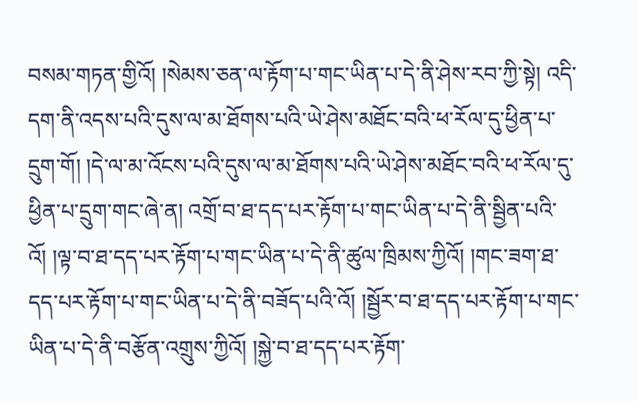བསམ་གཏན་གྱིའོ། །སེམས་ཅན་ལ་རྟོག་པ་གང་ཡིན་པ་དེ་ནི་ཤེས་རབ་ཀྱི་སྟེ། འདི་དག་ནི་འདས་པའི་དུས་ལ་མ་ཐོགས་པའི་ཡེ་ཤེས་མཐོང་བའི་ཕ་རོལ་དུ་ཕྱིན་པ་དྲུག་གོ། །དེ་ལ་མ་འོངས་པའི་དུས་ལ་མ་ཐོགས་པའི་ཡེ་ཤེས་མཐོང་བའི་ཕ་རོལ་དུ་ཕྱིན་པ་དྲུག་གང་ཞེ་ན། འགྲོ་བ་ཐ་དད་པར་རྟོག་པ་གང་ཡིན་པ་དེ་ནི་སྦྱིན་པའི་འོ། །ལྟ་བ་ཐ་དད་པར་རྟོག་པ་གང་ཡིན་པ་དེ་ནི་ཚུལ་ཁྲིམས་ཀྱིའོ། །གང་ཟག་ཐ་དད་པར་རྟོག་པ་གང་ཡིན་པ་དེ་ནི་བཟོད་པའི་འོ། །སྦྱོར་བ་ཐ་དད་པར་རྟོག་པ་གང་ཡིན་པ་དེ་ནི་བརྩོན་འགྲུས་ཀྱིའོ། །སྐྱེ་བ་ཐ་དད་པར་རྟོག་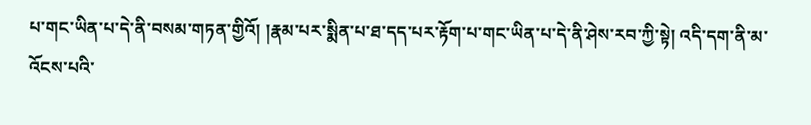པ་གང་ཡིན་པ་དེ་ནི་བསམ་གཏན་གྱིའོ། །རྣམ་པར་སྨིན་པ་ཐ་དད་པར་རྟོག་པ་གང་ཡིན་པ་དེ་ནི་ཤེས་རབ་ཀྱི་སྟེ། འདི་དག་ནི་མ་འོངས་པའི་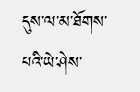དུས་ལ་མ་ཐོགས་པའི་ཡེ་ཤེས་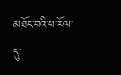མཐོང་བའི་ཕ་རོལ་དུ་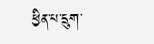ཕྱིན་པ་དྲུག་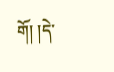གོ། །དེ་